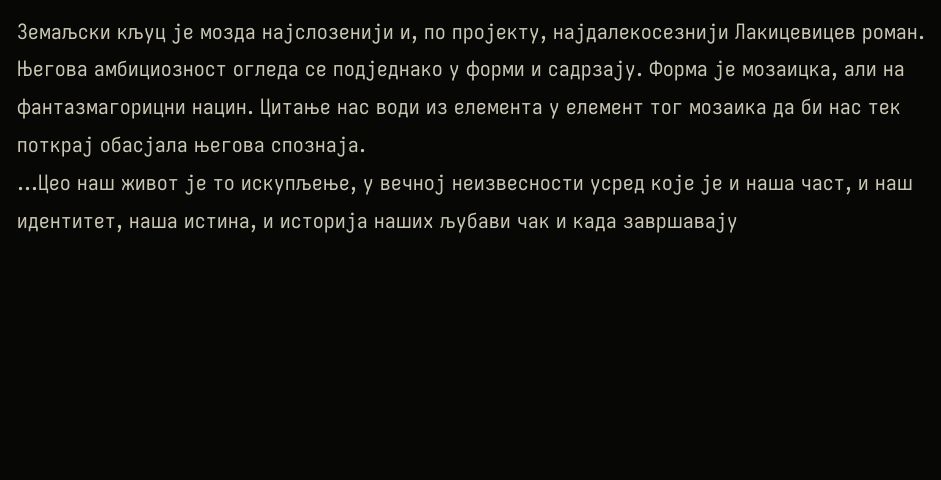Земаљски кљуц је мозда најслозенији и, по пројекту, најдалекосезнији Лакицевицев роман. Његова амбициозност огледа се подједнако у форми и садрзају. Форма је мозаицка, али на фантазмагорицни нацин. Цитање нас води из елемента у елемент тог мозаика да би нас тек поткрај обасјала његова спознаја.
…Цео наш живот је то искупљење, у вечној неизвесности усред које је и наша част, и наш идентитет, наша истина, и историја наших љубави чак и када завршавају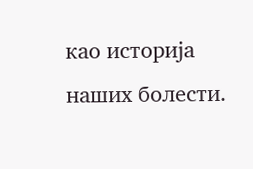као историја наших болести.